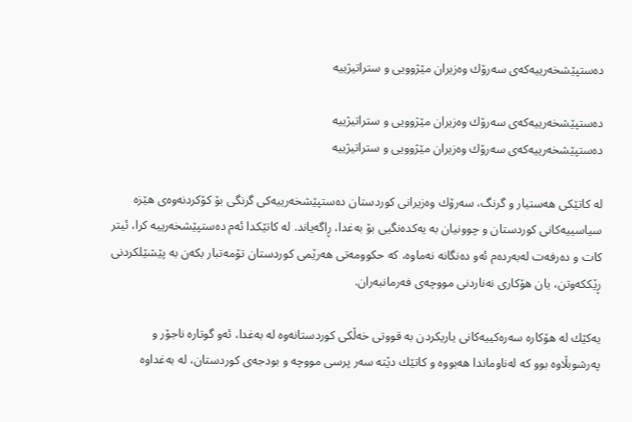ده‌ستپێشخه‌رییه‌كەی سه‌رۆك وه‌زیران مێژوویی و ستراتیژییە

ده‌ستپێشخه‌رییه‌كەی سه‌رۆك وه‌زیران مێژوویی و ستراتیژییە
ده‌ستپێشخه‌رییه‌كەی سه‌رۆك وه‌زیران مێژوویی و ستراتیژییە

له ‌كاتێكی هه‌ستیار و گرنگ، سه‌رۆك وه‌زیرانی كوردستان ده‌ستپێشخه‌رییەکی گرنگی بۆ كۆكردنه‌وه‌ی هێزه‌ سیاسییه‌كانی كوردستان و چوونیان به‌ یه‌كده‌نگیی بۆ به‌غدا، ڕاگەیاند. له ‌كاتێكدا ئه‌م ده‌ستپێشخه‌رییه‌ كرا، ئیتر كات و ده‌رفه‌ت له‌به‌رده‌م ئه‌و ده‌نگانه‌ نه‌ماوه‌، كه‌ حكوومه‌تی هه‌رێمی كوردستان تۆمه‌تبار بكه‌ن به‌ پێشێلكردنی ڕێككه‌وتن، یان هۆكاری نه‌ناردنی مووچه‌ی فه‌رمانبه‌ران.

یه‌كێك له‌ هۆكاره‌ سه‌ره‌كییه‌كانی یاریكردن به‌ قووتی خه‌ڵكی كوردستانه‌وه‌ له‌ به‌غدا، ئه‌و گوتاره‌ ناجۆر و په‌رشوبڵاوه‌ بوو كه ‌له‌ناوماندا هه‌بووه‌ و كاتێك دێته‌ سه‌ر پرسی مووچه‌ و بودجه‌ی كوردستان، له‌ به‌غداوه‌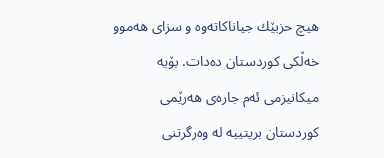هیچ حزبێك جیاناكاته‌وه‌ و سزای هه‌موو خه‌ڵكی كوردستان ده‌دات. بۆیه‌ میكانیزمی ئه‌م جاره‌ی هه‌رێمی كوردستان بریتییه‌ له‌ وه‌رگرتنی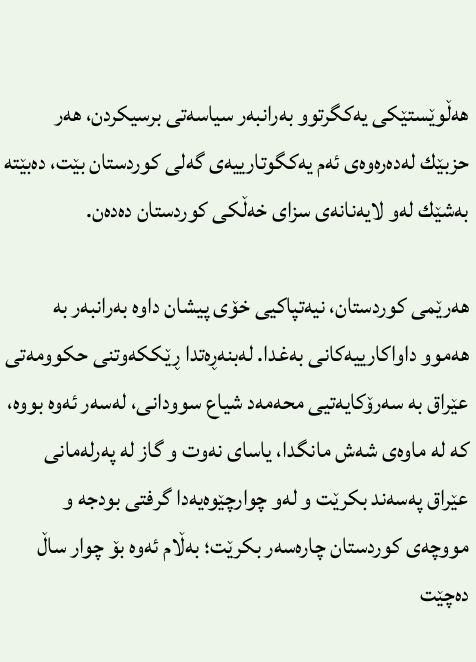هه‌ڵوێستێکی یه‌كگرتوو به‌رانبه‌ر سیاسه‌تی برسیكردن، هه‌ر حزبێك له‌ده‌ره‌وه‌ی ئه‌م یه‌كگوتارییه‌ی گه‌لی كوردستان بێت، ده‌بێته‌ به‌شێك له‌و لایه‌نانه‌ی سزای خه‌ڵكی كوردستان ده‌ده‌ن.

هه‌رێمی كوردستان، نیه‌تپاكیی خۆی پیشان داوه‌ به‌رانبه‌ر به‌ هه‌موو داواكارییه‌كانی به‌غدا. له‌بنه‌ڕه‌تدا ڕێككه‌وتنی حكوومه‌تی عێراق به‌ سه‌رۆكایه‌تیی محه‌مه‌د شیاع سوودانی، له‌سه‌ر ئه‌وه‌ بووه‌، كه‌ له‌ ماوه‌ی شەش مانگدا، یاسای نه‌وت و گاز له‌ په‌رله‌مانی عێراق پەسەند بکرێت و له‌و چوارچێوه‌یه‌دا گرفتی بودجه‌ و مووچه‌ی كوردستان چاره‌سه‌ر بكرێت؛ به‌ڵام ئه‌وه‌ بۆ چوار ساڵ ده‌چێت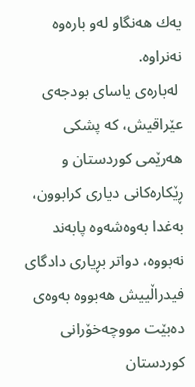یه‌ك هه‌نگاو له‌و باره‌وه‌ نه‌نراوه‌.
 له‌باره‌ی یاسای بودجه‌ی عێراقیش، كه‌ پشكی هه‌رێمی كوردستان و ڕێكاره‌كانی دیاری كرابوون، به‌غدا به‌وه‌شه‌وه‌ پابه‌ند نه‌بووه‌، دواتر بڕیاری دادگای فیدراڵییش هه‌بووه‌ به‌وه‌ی ده‌بێت مووچه‌خۆرانی كوردستان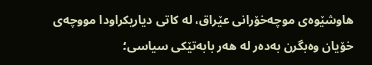هاوشێوه‌ی موچه‌خۆرانی عێراق، له‌ كاتی دیاریكراودا مووچه‌ی خۆیان وه‌بگرن به‌ده‌ر له‌ هه‌ر بابه‌تێكی سیاسی؛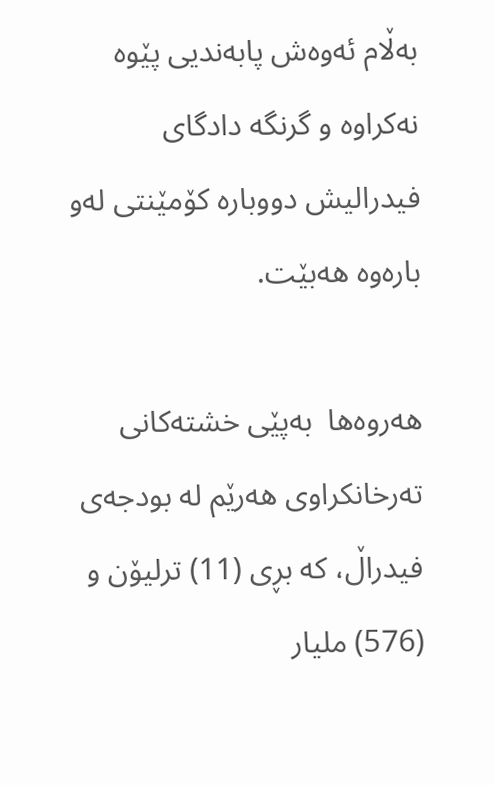به‌ڵام ئه‌وه‌ش پابه‌ندیی پێوه‌ نه‌كراوه‌ و گرنگه‌ دادگای فیدرالیش دووباره‌ كۆمێنتی له‌و باره‌وه‌ هه‌بێت.

هه‌روه‌ها  بەپێی خشتەکانی تەرخانکراوی هەرێم لە بودجەی فیدراڵ، کە بڕی (11) ترلیۆن و (576) ملیار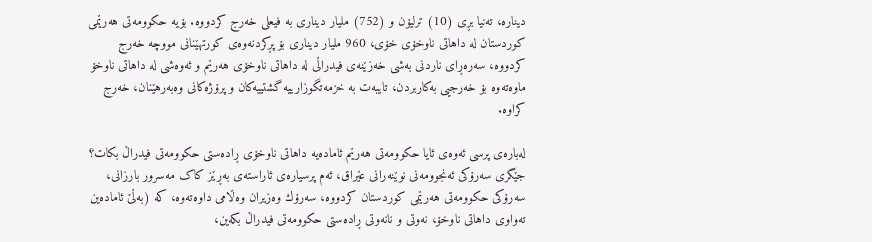دینارە، تەنیا بڕی (10) ترلیۆن و (752) ملیار دیناری بە فیعلی خەرج کردووە. بۆیە حکوومەتی هەرێمی کوردستان لە داهاتی ناوخۆی خۆی، 960 ملیار دیناری بۆ پڕکردنەوەی کورتهێنانی مووچە خەرج کردووە، سەرەڕای ناردنی بەشی خەزێنەی فیدراڵی لە داهاتی ناوخۆی هەرێم و ئەوەشی لە داهاتی ناوخۆ ماوەتەوە بۆ خەرجیی بەکاربردن، تایبەت بە خزمەتگوزارییە گشتییەکان و پرۆژەکانی وەبەرهێنان، خەرج کراوە.

له‌باره‌ی پرسی ئه‌وه‌ی ئایا حکوومەتی هەرێم ئامادەیە داهاتی ناوخۆی ڕادەستی حکوومەتی فیدراڵ بکات؟ جێگری سه‌رۆكی ئه‌نجوومه‌نی نوێنه‌رانی عێراق، ئه‌م پرسیاره‌ی ئاراستەی بەڕێز کاک مەسرور بارزانی، سەرۆکی حکوومەتی هەرێمی كوردستان كردووه‌، سه‌رۆك وه‌زیران وه‌ڵامی داوه‌ته‌وه‌، كه‌ (بەڵێ ئامادەین تەواوی داهاتی ناوخۆ، نەوتی و نانەوتی ڕادەستی حکوومەتی فیدراڵ بکەین،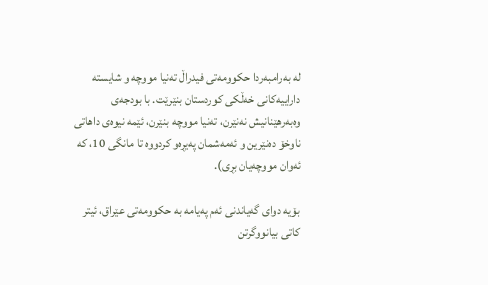لە بەرامبەردا حکوومەتی فیدراڵ تەنیا مووچە و شایستە داراییەکانی خەڵکی کوردستان بنێرێت. با بودجەی وەبەرهێنانیش نەنێرن، تەنیا مووچە بنێرن، ئێمە نیوەی داهاتی ناوخۆ دەنێرین و ئەمەشمان پەیڕەو کردووە تا مانگی 10، کە ئەوان مووچەیان بڕی).

بۆیه‌ دوای گه‌یاندنی ئه‌م په‌یامه‌ به‌ حكوومه‌تی عێراق، ئیتر كاتی بیانووگرتن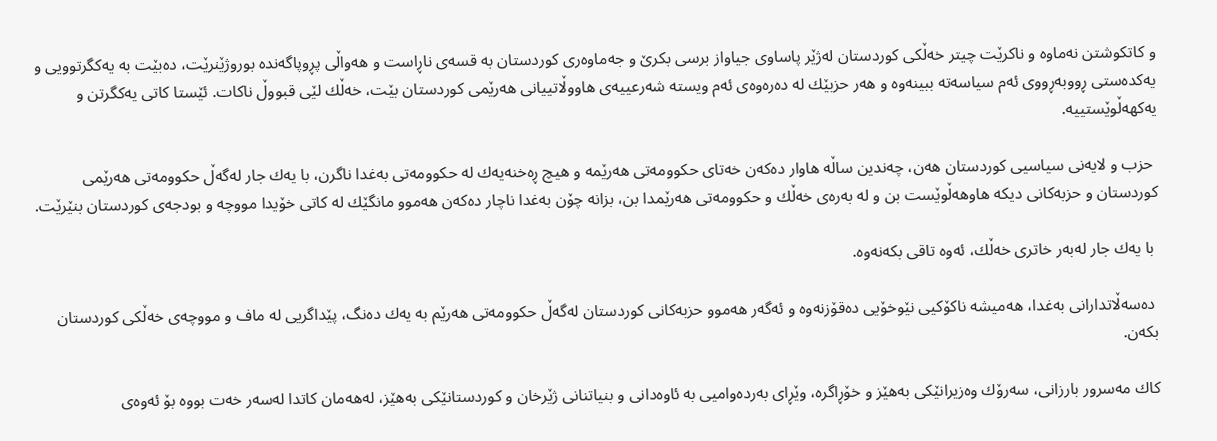و كاتكوشتن نه‌ماوه‌ و ناكرێت چیتر خه‌ڵكی كوردستان له‌ژێر پاساوی جیاواز برسی بكرێ و جەماوەری کوردستان به‌ قسه‌ی ناڕاست و هه‌واڵی پڕوپاگه‌نده‌ بوروژێنرێت، ده‌بێت به‌ یه‌كگرتوویی و یه‌كده‌ستی ڕووبه‌ڕووی ئه‌م سیاسه‌ته‌ ببینه‌وه‌ و هەر حزبێك لە دەرەوەی ئەم ویستە شەرعییەی هاووڵاتییانی هەرێمی كوردستان بێت، خەڵك لێی قبووڵ ناكات. ئێستا كاتی یەكگرتن و یەكهەڵوێستییە.

 حزب و لایەنی سیاسیی كوردستان هەن، چەندین ساڵە هاوار دەكەن خەتای حكوومەتی هەرێمە و هیچ ڕەخنەیەك لە حكوومەتی بەغدا ناگرن، با یەك جار لەگەڵ حكوومەتی هەرێمی كوردستان و حزبەكانی دیکە هاوهەڵوێست بن و لە بەرەی خەڵك و حكوومەتی هەرێمدا بن، بزانە چۆن بەغدا ناچار دەكەن هەموو مانگێك لە كاتی خۆیدا مووچە و بودجەی كوردستان بنێرێت.

 با یەك جار لەبەر خاتری خەڵك، ئەوە تاقی بكەنەوە.

 دەسەڵاتدارانی بەغدا، هەمیشە ناكۆكیی نێوخۆیی دەقۆزنەوە و ئەگەر هەموو حزبەكانی كوردستان لەگەڵ حكوومەتی هەرێم بە یەك دەنگ، پێداگریی لە ماف و مووچەی خەڵكی كوردستان بكەن.

كاك مەسرور بارزانی، سەرۆك وەزیرانێكی بەهێز و خۆڕاگرە، وێڕای بەردەوامیی بە ئاوەدانی و بنیاتنانی ژێرخان و كوردستانێكی بەهێز، له‌هه‌مان كاتدا له‌سه‌ر خه‌ت بووه‌ بۆ ئه‌وه‌ی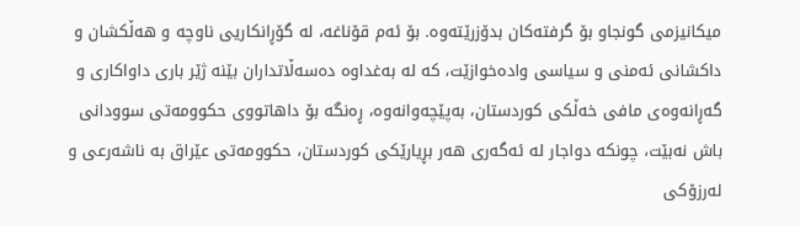میكانیزمی گونجاو بۆ گرفته‌كان بدۆزرێته‌وه‌. بۆ ئه‌م قۆناغه‌، له‌ گۆڕانكاریی ناوچه‌ و هه‌ڵكشان و داكشانی ئه‌منی و سیاسی واده‌خوازێت، كه‌ له‌ به‌غداوه‌ ده‌سه‌ڵاتداران بێنه‌ ژێر باری داواكاری و گه‌ڕانه‌وه‌ی مافی خه‌ڵكی كوردستان، به‌پێچه‌وانه‌وه‌، ڕه‌نگه‌ بۆ داهاتووی حكوومه‌تی سوودانی باش نه‌بێت، چونكه‌ دواجار له‌ ئه‌گه‌ری هه‌ر بڕیارێكی كوردستان، حكوومه‌تی عێراق به ‌ناشه‌رعی و له‌رزۆكی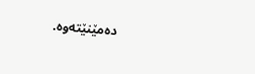ده‌مێنێته‌وه‌.